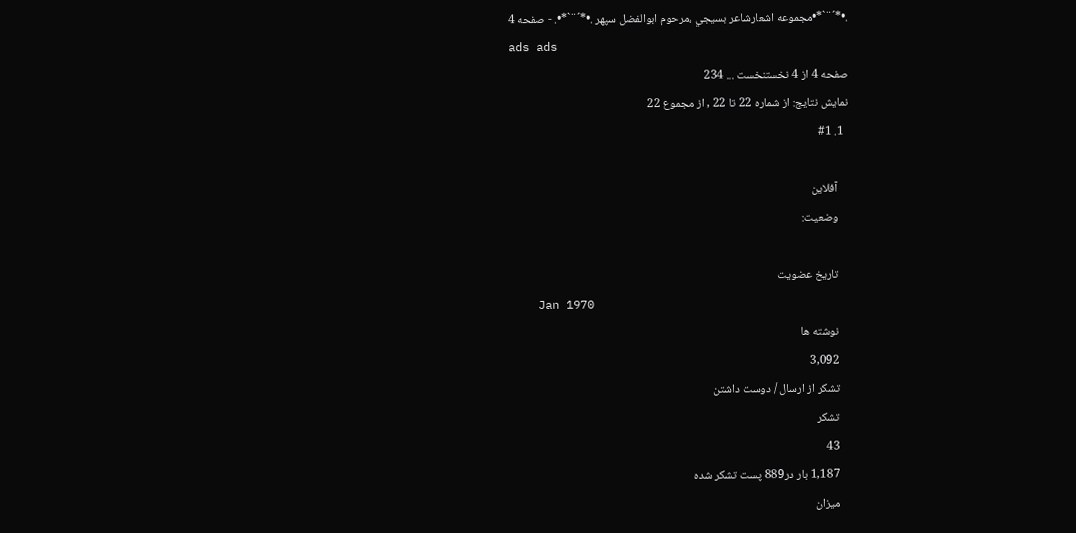.•*´¨`*•مجموعه اشعارشاعر بسيجي ،مرحوم ابوالفضل سپهر .•*´¨`*•. - صفحه 4
ads ads
صفحه 4 از 4 نخستنخست ... 234
نمایش نتایج: از شماره 22 تا 22 , از مجموع 22
  1. #1

    آفلاین
    وضعیت:

    تاریخ عضویت
    Jan 1970
    نوشته ها
    3,092
    تشکر از ارسال / دوست داشتن
    تشکر
    43
    1,187 بار در889 پست تشکر شده
    میزان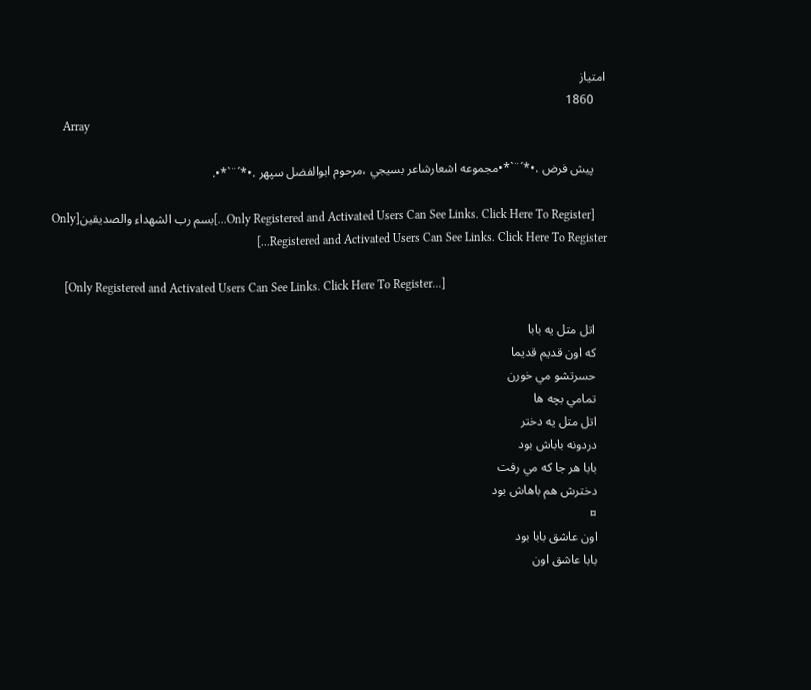امتیاز
    1860
    Array

    پیش فرض .•*´¨`*•مجموعه اشعارشاعر بسيجي ،مرحوم ابوالفضل سپهر .•*´¨`*•.

    [Only Registered and Activated Users Can See Links. Click Here To Register...]بسم رب الشهداء والصديقين[Only Registered and Activated Users Can See Links. Click Here To Register...]

    [Only Registered and Activated Users Can See Links. Click Here To Register...]

    اتل متل يه بابا
    كه اون قديم قديما
    حسرتشو مي خورن
    تمامي بچه ها
    اتل متل يه دختر
    دردونه باباش بود
    بابا هر جا كه مي رفت
    دخترش هم باهاش بود
    ¤
    اون عاشق بابا بود
    بابا عاشق اون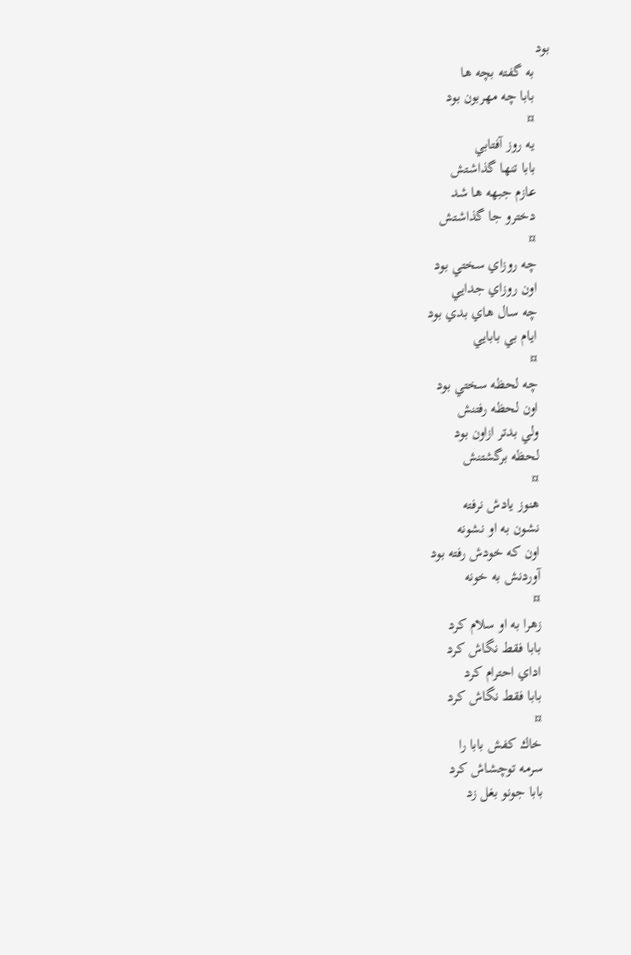بود
    به گفته بچه ها
    بابا چه مهربون بود
    ¤
    يه روز آفتابي
    بابا تنها گذاشتش
    عازم جبهه ها شد
    دخترو جا گذاشتش
    ¤
    چه روزاي سختي بود
    اون روزاي جدايي
    چه سال هاي بدي بود
    ايام بي بابايي
    ¤
    چه لحظه سختي بود
    اون لحظه رفتنش
    ولي بدتر ازاون بود
    لحظه برگشتنش
    ¤
    هنوز يادش نرفته
    نشون به او نشونه
    اون كه خودش رفته بود
    آوردنش به خونه
    ¤
    زهرا به او سلام كرد
    بابا فقط نگاش كرد
    اداي احترام كرد
    بابا فقط نگاش كرد
    ¤
    خاك كفش بابا را
    سرمه توچشاش كرد
    بابا جونو بغل زد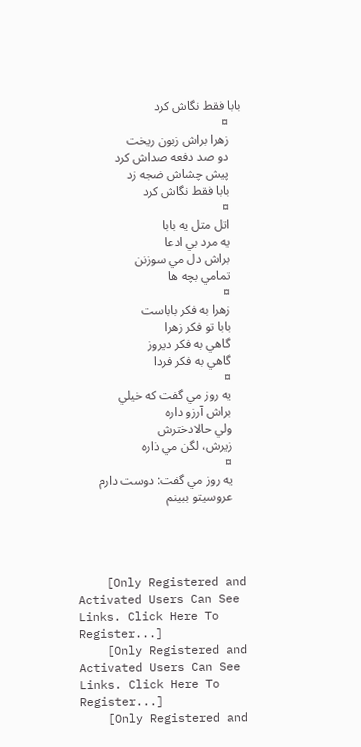بابا فقط نگاش كرد
    ¤
    زهرا براش زبون ريخت
    دو صد دفعه صداش كرد
    پيش چشاش ضجه زد
    بابا فقط نگاش كرد
    ¤
    اتل متل يه بابا
    يه مرد بي ادعا
    براش دل مي سوزنن
    تمامي بچه ها
    ¤
    زهرا به فكر باباست
    بابا تو فكر زهرا
    گاهي به فكر ديروز
    گاهي به فكر فردا
    ¤
    يه روز مي گفت كه خيلي
    براش آرزو داره
    ولي حالادخترش
    زيرش، لگن مي ذاره
    ¤
    يه روز مي گفت: دوست دارم
    عروسيتو ببينم




    [Only Registered and Activated Users Can See Links. Click Here To Register...]
    [Only Registered and Activated Users Can See Links. Click Here To Register...]
    [Only Registered and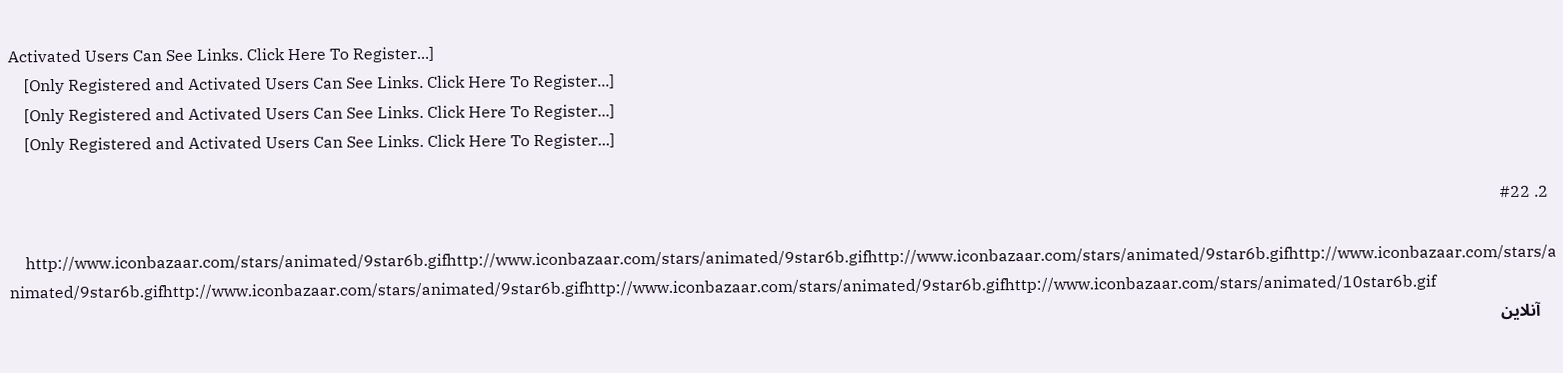Activated Users Can See Links. Click Here To Register...]
    [Only Registered and Activated Users Can See Links. Click Here To Register...]
    [Only Registered and Activated Users Can See Links. Click Here To Register...]
    [Only Registered and Activated Users Can See Links. Click Here To Register...]

  2. #22

    http://www.iconbazaar.com/stars/animated/9star6b.gifhttp://www.iconbazaar.com/stars/animated/9star6b.gifhttp://www.iconbazaar.com/stars/animated/9star6b.gifhttp://www.iconbazaar.com/stars/animated/9star6b.gifhttp://www.iconbazaar.com/stars/animated/9star6b.gifhttp://www.iconbazaar.com/stars/animated/9star6b.gifhttp://www.iconbazaar.com/stars/animated/10star6b.gif
    آنلاین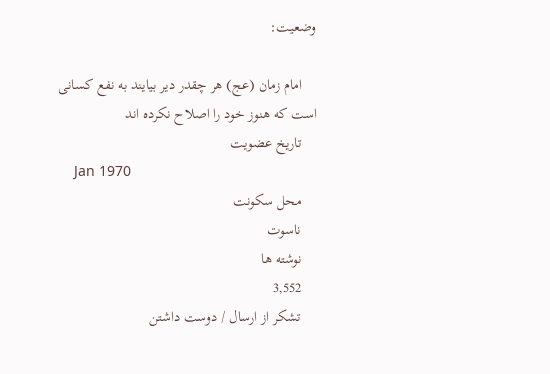وضعیت:

    امام زمان (عج) هر چقدر دیر بیایند به نفع کسانی است که هنوز خود را اصلاح نکرده اند
    تاریخ عضویت
    Jan 1970
    محل سکونت
    ناسوت
    نوشته ها
    3,552
    تشکر از ارسال / دوست داشتن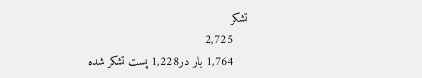تشکر
    2,725
    1,764 بار در1,228 پست تشکر شده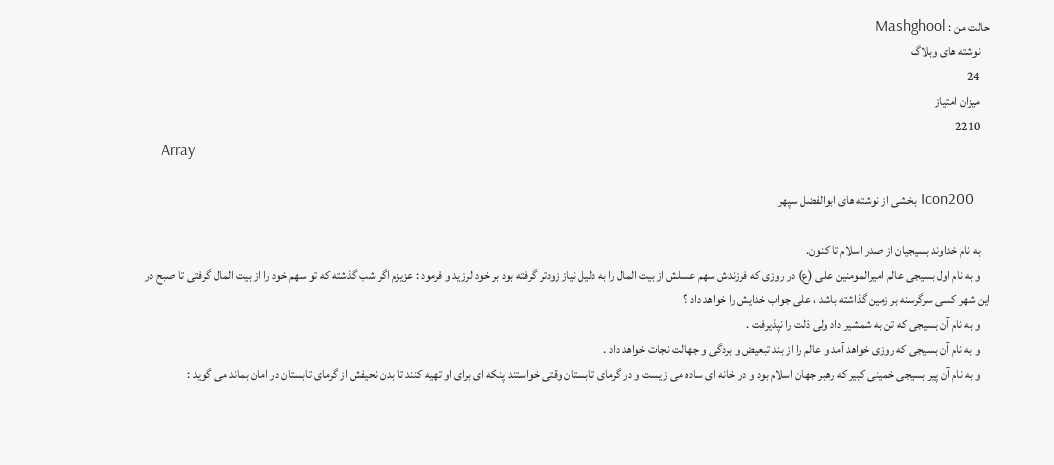حالت من : Mashghool
    نوشته های وبلاگ
    24
    میزان امتیاز
    2210
    Array

    Icon200 بخشی از نوشته های ابوالفضل سپهر

    به نام خداوند بسیجیان از صدر اسلام تا کنون.
    و به نام اول بسیجی عالم امیرالمومنین علی (ع) در روزی که فرزندش سهم عسلش از بیت المال را به دلیل نیاز زودتر گرفته بود بر خود لرزید و فرمود : عزیزم اگر شب گذشته که تو سهم خود را از بیت المال گرفتی تا صبح در این شهر کسی سرگرسنه بر زمین گذاشته باشد ، علی جواب خدایش را خواهد داد ؟
    و به نام آن بسیجی که تن به شمشیر داد ولی ذلت را نپذیرفت .
    و به نام آن بسیجی که روزی خواهد آمد و عالم را از بند تبعیض و بردگی و جهالت نجات خواهد داد .
    و به نام آن پیر بسیجی خمینی کبیر که رهبر جهان اسلام بود و در خانه ای ساده می زیست و در گرمای تابستان وقتی خواستند پنکه ای برای او تهیه کنند تا بدن نحیفش از گرمای تابستان در امان بماند می گوید :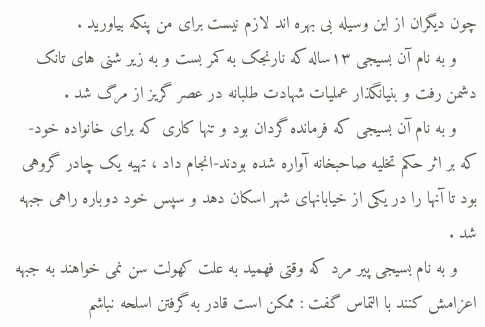چون دیگران از این وسیله بی بهره اند لازم نیست برای من پنکه بیاورید .
    و به نام آن بسیجی ۱۳ساله که نارنجک به کمر بست و به زیر شنی های تانک دشمن رفت و بنیانگذار عملیات شهادت طلبانه در عصر گریز از مرگ شد .
    و به نام آن بسیجی که فرمانده گردان بود و تنها کاری که برای خانواده خود- که بر اثر حکم تخلیه صاحبخانه آواره شده بودند-انجام داد ، تهیه یک چادر گروهی بود تا آنها را در یکی از خیابانهای شهر اسکان دهد و سپس خود دوباره راهی جبهه شد .
    و به نام بسیجی پیر مرد که وقتی فهمید به علت کهولت سن نمی خواهند به جبهه اعزامش کنند با التماس گفت : ممکن است قادر به گرفتن اسلحه نباشم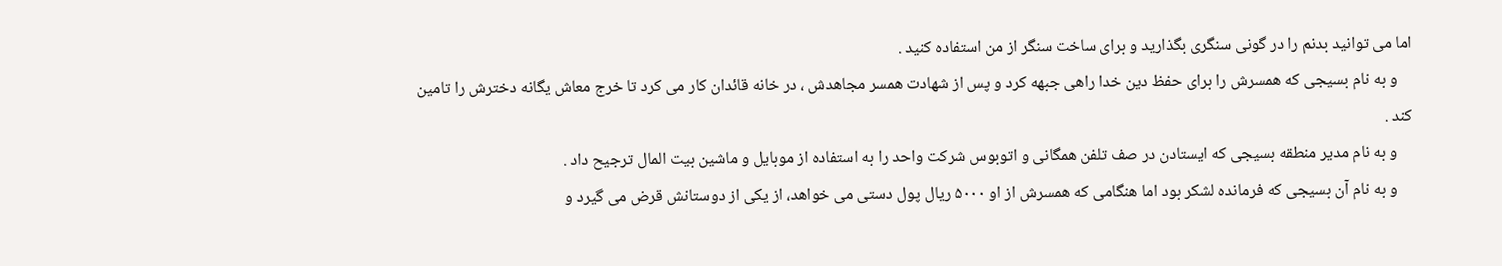اما می توانید بدنم را در گونی سنگری بگذارید و برای ساخت سنگر از من استفاده کنید .
    و به نام بسیجی که همسرش را برای حفظ دین خدا راهی جبهه کرد و پس از شهادت همسر مجاهدش ، در خانه قائدان کار می کرد تا خرج معاش یگانه دخترش را تامین کند .
    و به نام مدیر منطقه بسیجی که ایستادن در صف تلفن همگانی و اتوبوس شرکت واحد را به استفاده از موبایل و ماشین بیت المال ترجیح داد .
    و به نام آن بسیجی که فرمانده لشکر بود اما هنگامی که همسرش از او ۵۰۰۰ ریال پول دستی می خواهد، از یکی از دوستانش قرض می گیرد و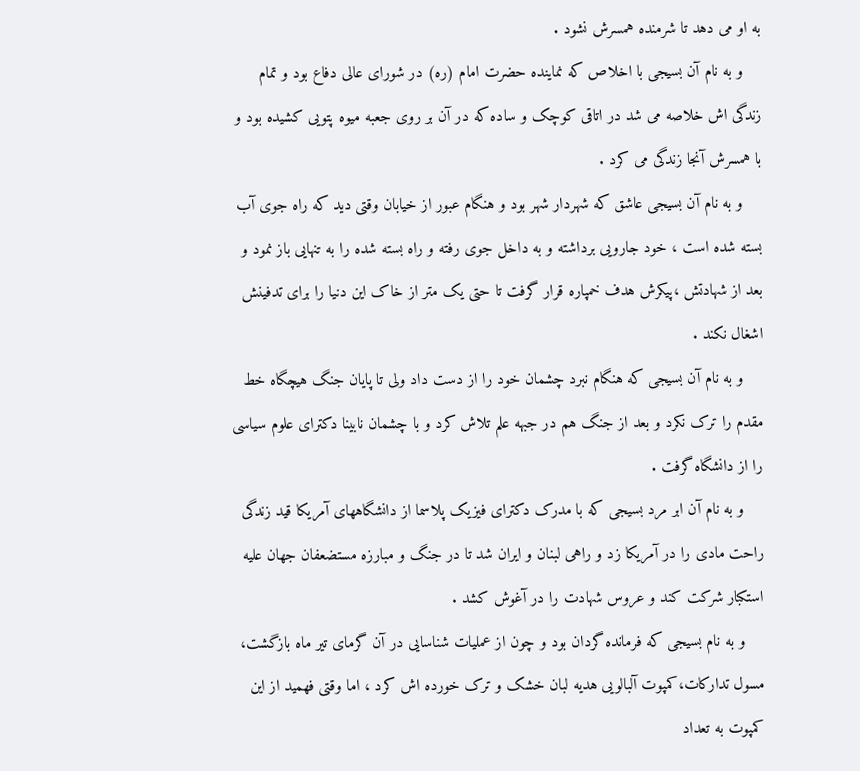به او می دهد تا شرمنده همسرش نشود .
    و به نام آن بسیجی با اخلاص که نماینده حضرت امام (ره) در شورای عالی دفاع بود و تمام زندگی اش خلاصه می شد در اتاقی کوچک و ساده که در آن بر روی جعبه میوه پتویی کشیده بود و با همسرش آنجا زندگی می کرد .
    و به نام آن بسیجی عاشق که شهردار شهر بود و هنگام عبور از خیابان وقتی دید که راه جوی آب بسته شده است ، خود جارویی برداشته و به داخل جوی رفته و راه بسته شده را به تنهایی باز نمود و بعد از شهادتش ،‌پیکرش هدف خمپاره قرار گرفت تا حتی یک متر از خاک این دنیا را برای تدفینش اشغال نکند .
    و به نام آن بسیجی که هنگام نبرد چشمان خود را از دست داد ولی تا پایان جنگ هیچگاه خط مقدم را ترک نکرد و بعد از جنگ هم در جبهه علم تلاش کرد و با چشمان نابینا دکترای علوم سیاسی را از دانشگاه گرفت .
    و به نام آن ابر مرد بسیجی که با مدرک دکترای فیزیک پلاسما از دانشگاههای آمریکا قید زندگی راحت مادی را در آمریکا زد و راهی لبنان و ایران شد تا در جنگ و مبارزه مستضعفان جهان علیه استکبار شرکت کند و عروس شهادت را در آغوش کشد .
    و به نام بسیجی که فرمانده گردان بود و چون از عملیات شناسایی در آن گرمای تیر ماه بازگشت، مسول تدارکات،کمپوت آلبالویی هدیه لبان خشک و ترک خورده اش کرد ، اما وقتی فهمید از این کمپوت به تعداد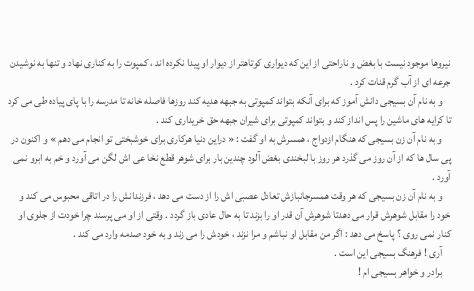نیروها موجود نیست با بغض و ناراحتی از این که دیواری کوتاهتر از دیوار او پیدا نکرده اند ، کمپوت را به کناری نهاد و تنها به نوشیدن جرعه ای از آب گرم قنات کرد .
    و به نام آن بسیجی دانش آموز که برای آنکه بتواند کمپوتی به جبهه هدیه کند روزها فاصله خانه تا مدرسه را با پای پیاده طی می کرد تا کرایه های ماشین را پس انداز کند و بتواند کمپوتی برای شیران جبهه حق خریداری کند .
    و به نام آن زن بسیجی که هنگام ازدواج ، همسرش به او گفت : « دراین دنیا هرکاری برای خوشبختی تو انجام می دهم » و اکنون در پی سال ها که از آن روز می گذرد هر روز با لبخندی بغض آلود چندین بار برای شوهر قطع نخا عی اش لگن می آورد و خم به ابرو نمی آورد .
    و به نام آن زن بسیجی که هر وقت همسرجانبازش تعادل عصبی اش را از دست می دهد ، فرزندانش را در اتاقی محبوس می کند و خود را مقابل شوهرش قرار می دهدتا شوهرش آن قدر او را بزند تا به حال عادی باز گردد . وقتی از او می پرسند چرا خودت از جلوی او کنار نمی روی ؟ پاسخ می دهد : اگر من مقابل او نباشم و مرا نزند ، خودش را می زند و به خود صدمه وارد می کند .
    آری ! فرهنگ بسیجی این است .
    برادر و خواهر بسیجی ام !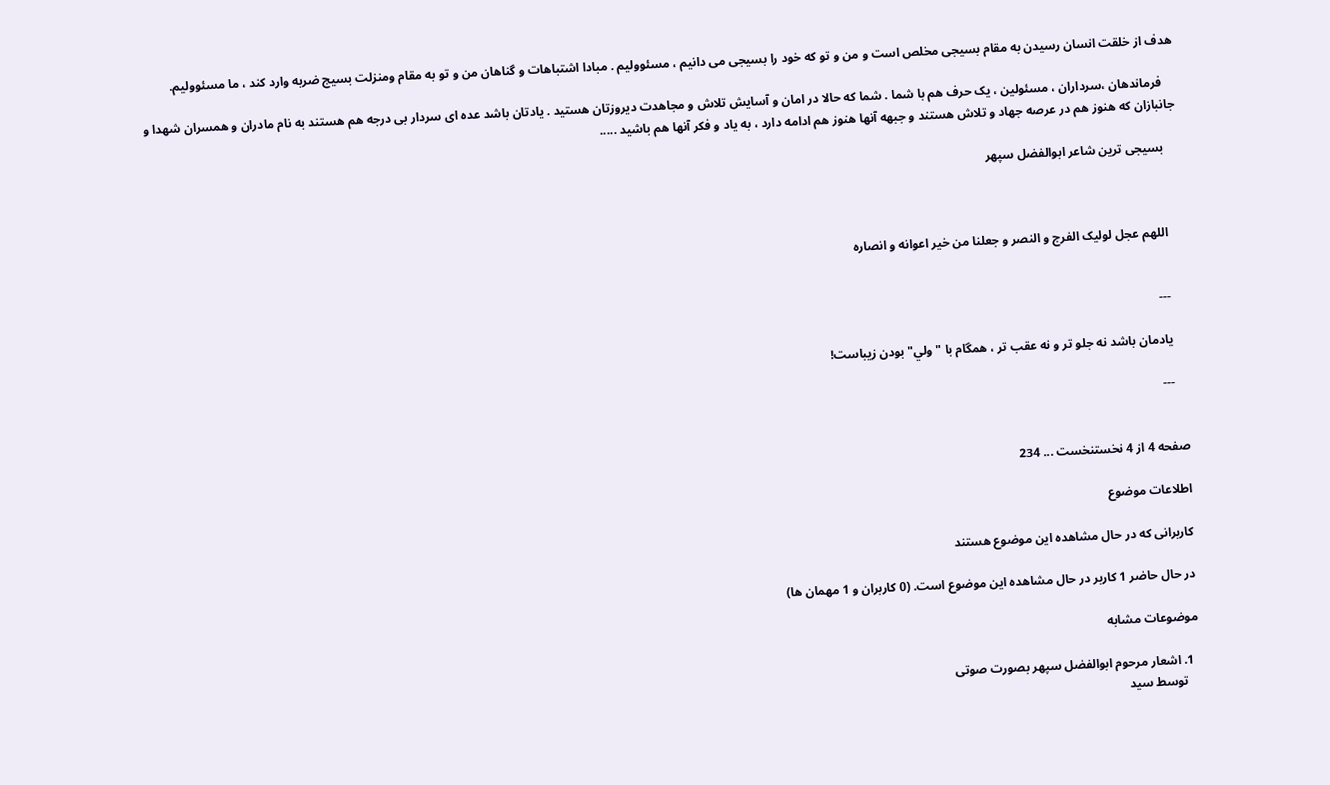هدف از خلقت انسان رسیدن به مقام بسیجی مخلص است و من و تو که خود را بسیجی می دانیم ، مسئوولیم . مبادا اشتباهات و گناهان من و تو به مقام ومنزلت بسیج ضربه وارد کند ، ما مسئوولیم.

    فرماندهان ،سرداران ، مسئولین ، یک حرف هم با شما . شما که حالا در امان و آسایش تلاش و مجاهدت دیروزتان هستید . یادتان باشد عده ای سردار بی درجه هم هستند به نام مادران و همسران شهدا و جانبازان که هنوز هم در عرصه جهاد و تلاش هستند و جبهه آنها هنوز هم ادامه دارد ، به یاد و فکر آنها هم باشید .....

    بسیجی ترین شاعر ابوالفضل سپهر



    اللهم عجل لولیک الفرج و النصر و جعلنا من خیر اعوانه و انصاره


    ---

    يادمان باشد نه جلو تر و نه عقب تر ، همگام با "ولي" بودن زيباست!

    ---


صفحه 4 از 4 نخستنخست ... 234

اطلاعات موضوع

کاربرانی که در حال مشاهده این موضوع هستند

در حال حاضر 1 کاربر در حال مشاهده این موضوع است. (0 کاربران و 1 مهمان ها)

موضوعات مشابه

  1. اشعار مرحوم ابوالفضل سپهر بصورت صوتی
    توسط سید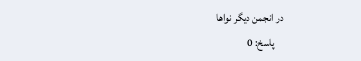در انجمن ديگر نواها
    پاسخ: 0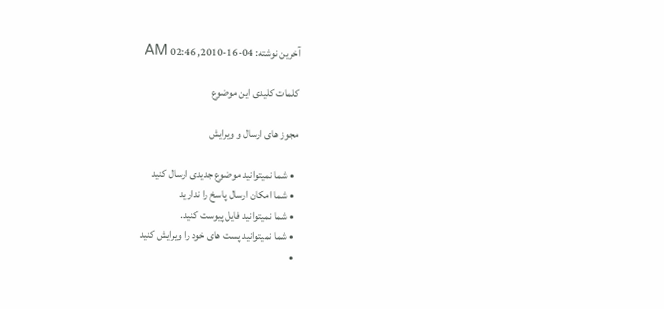آخرين نوشته: 04-16-2010, 02:46 AM

کلمات کلیدی این موضوع

مجوز های ارسال و ویرایش

  • شما نمیتوانید موضوع جدیدی ارسال کنید
  • شما امکان ارسال پاسخ را ندارید
  • شما نمیتوانید فایل پیوست کنید.
  • شما نمیتوانید پست های خود را ویرایش کنید
  •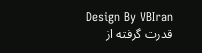Design By VBIran
قدرت گرفته از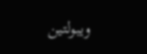ویبولتین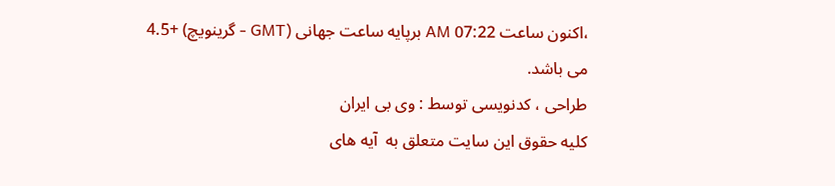،اکنون ساعت 07:22 AM برپایه ساعت جهانی (GMT - گرینویچ) +4.5 می باشد.
طراحی ، کدنویسی توسط : وی بی ایران
کليه حقوق اين سايت متعلق به  آیه های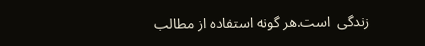زندگی  است.هر گونه استفاده از مطالب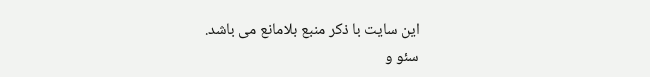اين سايت با ذکر منبع بلامانع می باشد.
سئو و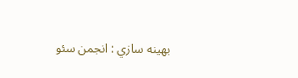بهينه سازي : انجمن سئو